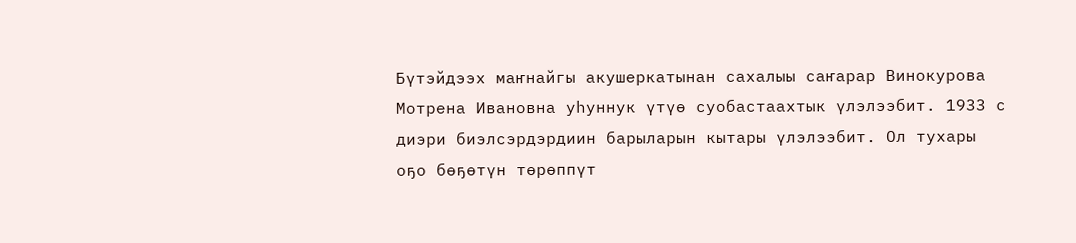Бүтэйдээх маҥнайгы акушеркатынан сахалыы саҥарар Винокурова Мотрена Ивановна уһуннук үтүө суобастаахтык үлэлээбит. 1933 с диэри биэлсэрдэрдиин барыларын кытары үлэлээбит. Ол тухары оҕо бөҕөтүн төрөппүт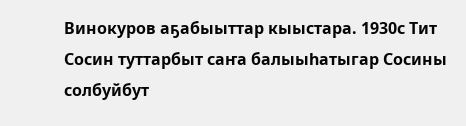Винокуров аҕабыыттар кыыстара. 1930с Тит Сосин туттарбыт саҥа балыыһатыгар Сосины солбуйбут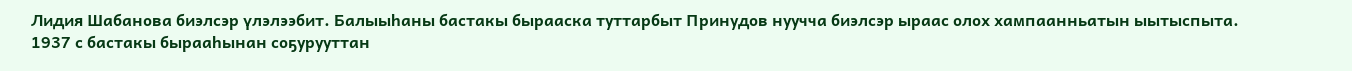Лидия Шабанова биэлсэр үлэлээбит. Балыыһаны бастакы бырааска туттарбыт Принудов нуучча биэлсэр ыраас олох хампаанньатын ыытыспыта. 1937 с бастакы бырааһынан соҕурууттан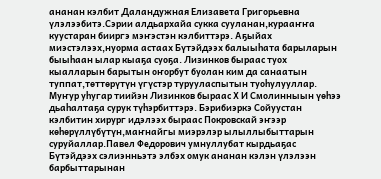ананан кэлбит Даландужная Елизавета Григорьевна үлэлээбитэ.Сэрии алдьархайа сукка сууланан,курааҥҥа куустаран бииргэ мэҥэстэн кэлбиттэрэ. Аҕыйах миэстэлээх,нуорма астаах Бүтэйдээх балыыһата барыларын быыһаан ылар кыаҕа суоҕа. Лизинков быраас туох кыалларын барытын оҥорбут буолан ким да санаатын туппат,төттөрүтүн үгүстэр турууласпытын туоһулууллар. Муҥур уһугар тиийэн Лизинков быраас Х И Смолинныын үөһээ дьаһалтаҕа сурук түһэрбиттэрэ. Бэрибиэркэ Сойуустан кэлбитин хирург идэлээх быраас Покровскай эҥээр көһөрүллүбүтүн,маҥнайгы миэрэлэр ылыллыбыттарын суруйаллар.Павел Федорович умнуллубат кырдьаҕас Бүтэйдээх сэлиэнньэтэ элбэх омук ананан кэлэн үлэлээн барбыттарынан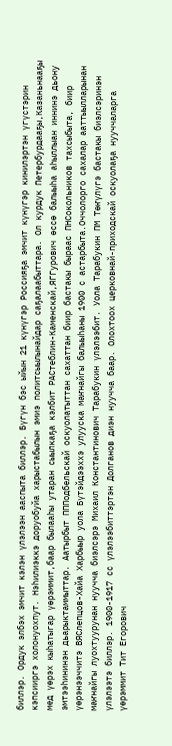биллэр. Ордук элбэх эмчит кэлэн үлэлээн ааспыта биллэр. Бүгүн бэс ыйын 21 күнүгэр Россияҕа эмчит күнүгэр кинилэртэн үгүстэрин кэпсииргэ холонуохпут. Нэһилиэккэ доруобуйа харыстабылын эмиэ политсыылынайдар саҕалаабыттара. Ол курдук Петербурдааҕы,Казаньнааҕы мед үөрэх кыһатыгар үөрэммит,баар былааһы утаран сыылкаҕа кэлбит РАСтеблин-Каменскай,ЯГГурович өссө балыыһа аһыллыан иннинэ дьону эмтээһининэн дьарыктаммыттар. Аатырбыт ПППодбельскай оскуолатыттан сахаттан биир бастакы быраас ПНСокольников тахсыбыта, биир үөрэнээччитэ ВЯСлепцов-Хайа Харбыыр уола Бүтэйдээххэ улууска маҥнайгы балыыһаны 1900 с астарбыта.Оччолорго сахалар ааттыылларынан маҥнайгы луохтуурунан нуучча биэлсэрэ Михаил Константинович Тарабукин үлэлээбит. Уола Тарабукин ПМ Төҥүлүгэ бастакы биэлсэринэн үлэлээтэ биллэр. 1900-1917 сс үлэлээбиттэртэн Долганов диэн нуучча баар. Олохтоох церковнай-приходскай оскуолаҕа нууччаларга үөрэммит Тит Егорович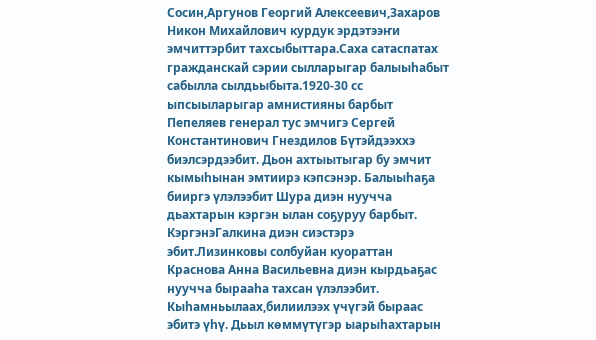Сосин,Аргунов Георгий Алексеевич,Захаров Никон Михайлович курдук эрдэтээҥи эмчиттэрбит тахсыбыттара.Саха сатаспатах гражданскай сэрии сылларыгар балыыһабыт сабылла сылдьыбыта.1920-30 сс ыпсыыларыгар амнистияны барбыт Пепеляев генерал тус эмчигэ Сергей Константинович Гнездилов Бүтэйдээххэ биэлсэрдээбит. Дьон ахтыытыгар бу эмчит кымыһынан эмтиирэ кэпсэнэр. Балыыһаҕа бииргэ үлэлээбит Шура диэн нуучча дьахтарын кэргэн ылан соҕуруу барбыт.
КэргэнэГалкина диэн сиэстэрэ эбит.Лизинковы солбуйан куораттан Краснова Анна Васильевна диэн кырдьаҕас нуучча бырааһа тахсан үлэлээбит. Кыһамньылаах,билиилээх үчүгэй быраас эбитэ үһү. Дьыл көммүтүгэр ыарыһахтарын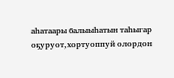аһатаары балыыһатын таһыгар оҕуруот,хортуоппуй олордон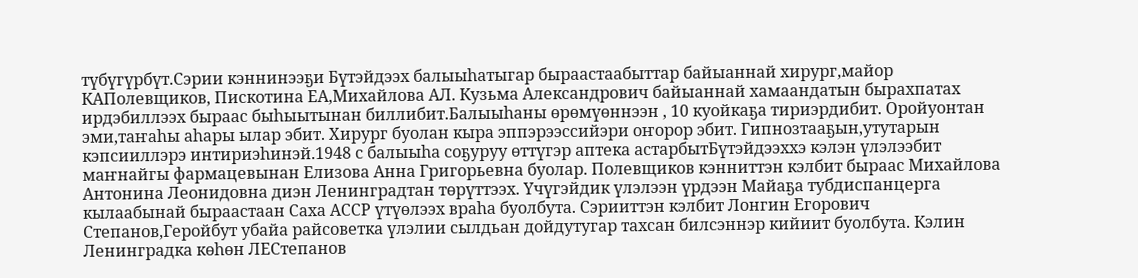түбүгүрбүт.Сэрии кэннинээҕи Бүтэйдээх балыыһатыгар быраастаабыттар байыаннай хирург,майор КАПолевщиков, Пискотина ЕА,Михайлова АЛ. Кузьма Александрович байыаннай хамаандатын бырахпатах ирдэбиллээх быраас быһыытынан биллибит.Балыыһаны өрөмүөннээн , 10 куойкаҕа тириэрдибит. Оройуонтан эми,таҥаһы аһары ылар эбит. Хирург буолан кыра эппэрээссийэри оҥорор эбит. Гипнозтааҕын,утутарын кэпсииллэрэ интириэһинэй.1948 с балыыһа соҕуруу өттүгэр аптека астарбытБүтэйдээххэ кэлэн үлэлээбит маҥнайгы фармацевынан Елизова Анна Григорьевна буолар. Полевщиков кэнниттэн кэлбит быраас Михайлова Антонина Леонидовна диэн Ленинградтан төрүттээх. Үчүгэйдик үлэлээн үрдээн Майаҕа тубдиспанцерга кылаабынай быраастаан Саха АССР үтүөлээх враһа буолбута. Сэрииттэн кэлбит Лонгин Егорович Степанов,Геройбут убайа райсоветка үлэлии сылдьан дойдутугар тахсан билсэннэр кийиит буолбута. Кэлин Ленинградка көһөн ЛЕСтепанов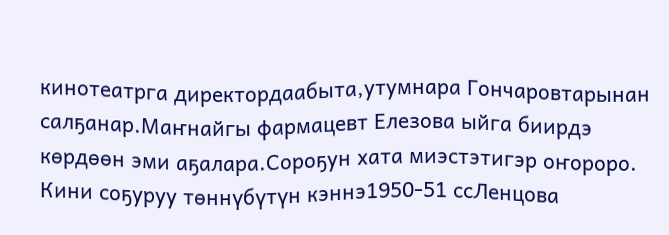кинотеатрга директордаабыта,утумнара Гончаровтарынан салҕанар.Маҥнайгы фармацевт Елезова ыйга биирдэ көрдөөн эми аҕалара.Сороҕун хата миэстэтигэр оҥороро. Кини соҕуруу төннүбүтүн кэннэ1950-51 ссЛенцова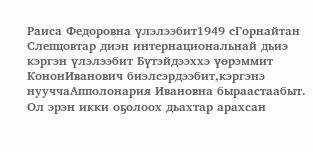Раиса Федоровна үлэлээбит1949 сГорнайтан Слепцовтар диэн интернациональнай дьиэ кэргэн үлэлээбит Бүтэйдээххэ үөрэммит КононИванович биэлсэрдээбит,кэргэнэ нууччаАпполонария Ивановна быраастаабыт. Ол эрэн икки оҕолоох дьахтар арахсан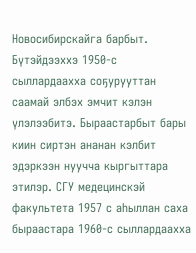Новосибирскайга барбыт.
Бүтэйдээххэ 1950-с сыллардаахха соҕурууттан саамай элбэх эмчит кэлэн үлэлээбитэ. Быраастарбыт бары киин сиртэн ананан кэлбит эдэркээн нуучча кыргыттара этилэр. СГУ медецинскэй факультета 1957 с аһыллан саха быраастара 1960-с сыллардаахха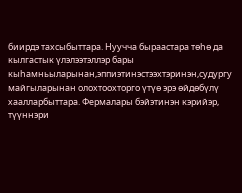биирдэ тахсыбыттара. Нуучча быраастара төһө да кылгастык үлэлээтэллэр бары кыһамньыларынан,эппиэтинэстээхтэринэн,судургу майгыларынан олохтоохторго үтүө эрэ өйдөбүлү хаалларбыттара. Фермалары бэйэтинэн кэрийэр, түүннэри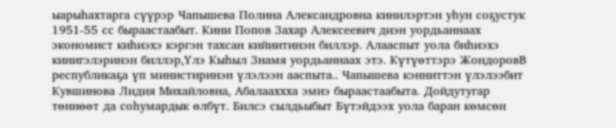ыарыһахтарга сүүрэр Чапышева Полина Александровна кинилэртэн уһун соҕустук 1951-55 сс быраастаабыт. Кини Попов Захар Алексеевич диэн уордьаннаах экономист киһиэхэ кэргэн тахсан кийиитинэн биллэр. Алааспыт уола биһиэхэ кинигэлэринэн биллэр,Үлэ Кыһыл Знамя уордьаннаах этэ. Күтүөттэрэ ЖондоровВ республикаҕа үп министиринэн үлэлээн ааспыта.. Чапышева кэнниттэн үлэлээбит Кувшинова Лидия Михайловна, Абалааххха эмиэ быраастаабыта. Дойдутугар төннөөт да соһумардык өлбүт. Билсэ сылдьыбыт Бүтэйдээх уола баран көмсөн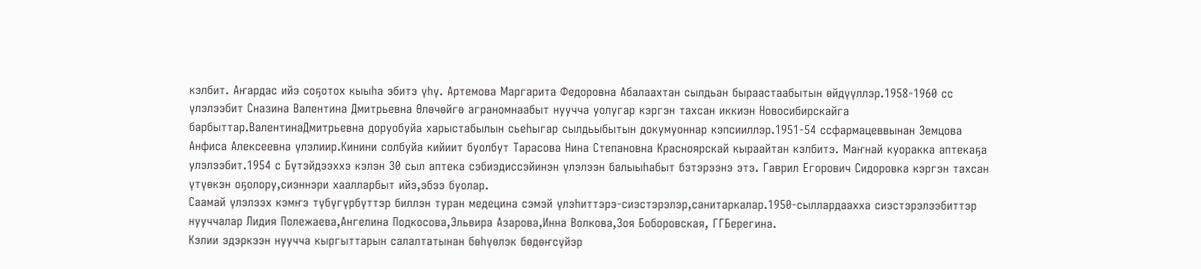кэлбит. Аҥардас ийэ соҕотох кыыһа эбитэ үһү. Артемова Маргарита Федоровна Абалаахтан сылдьан быраастаабытын өйдүүллэр.1958-1960 сс үлэлээбит Сназина Валентина Дмитрьевна Өлөчөйгө аграномнаабыт нуучча уолугар кэргэн тахсан иккиэн Новосибирскайга барбыттар.ВалентинаДмитрьевна доруобуйа харыстабылын сьеһыгар сылдьыбытын докумуоннар кэпсииллэр.1951-54 ссфармацеввынан Земцова Анфиса Алексеевна үлэлиир.Кинини солбуйа кийиит буолбут Тарасова Нина Степановна Красноярскай кыраайтан кэлбитэ. Маҥнай куоракка аптекаҕа улэлээбит.1954 с Бүтэйдээххэ кэлэн 30 сыл аптека сэбиэдиссэйинэн үлэлээн балыыһабыт бэтэрээнэ этэ. Гаврил Егорович Сидоровка кэргэн тахсан үтүөкэн оҕолору,сиэннэри хаалларбыт ийэ,эбээ буолар.
Саамай үлэлээх кэмҥэ түбүгүрбүттэр биллэн туран медецина сэмэй үлэһиттэрэ-сиэстэрэлэр,санитаркалар.1950-сыллардаахха сиэстэрэлээбиттэр нууччалар Лидия Полежаева,Ангелина Подкосова,Эльвира Азарова,Инна Волкова,Зоя Боборовская, ГГБерегина.
Кэлии эдэркээн нуучча кыргыттарын салалтатынан бөһүөлэк бөдөҥсүйэр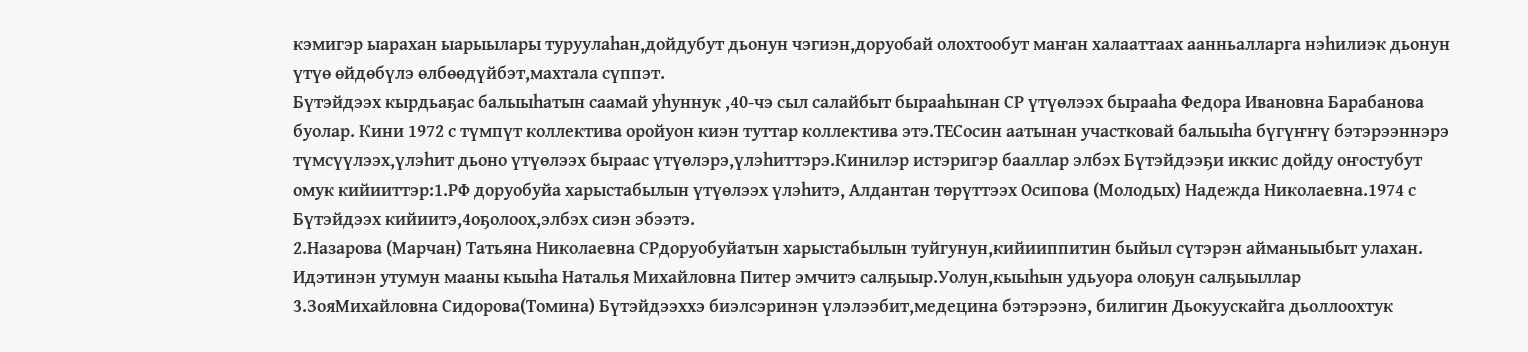кэмигэр ыарахан ыарыылары туруулаһан,дойдубут дьонун чэгиэн,доруобай олохтообут маҥан халааттаах аанньалларга нэһилиэк дьонун үтүө өйдөбүлэ өлбөөдүйбэт,махтала сүппэт.
Бүтэйдээх кырдьаҕас балыыһатын саамай уһуннук ,40-чэ сыл салайбыт бырааһынан СР үтүөлээх бырааһа Федора Ивановна Барабанова буолар. Кини 1972 с түмпүт коллектива оройуон киэн туттар коллектива этэ.ТЕСосин аатынан участковай балыыһа бүгүҥҥү бэтэрээннэрэ түмсүүлээх,үлэһит дьоно үтүөлээх быраас үтүөлэрэ,үлэһиттэрэ.Кинилэр истэригэр бааллар элбэх Бүтэйдээҕи иккис дойду оҥостубут омук кийииттэр:1.РФ доруобуйа харыстабылын үтүөлээх үлэһитэ, Алдантан төрүттээх Осипова (Молодых) Надежда Николаевна.1974 с Бүтэйдээх кийиитэ,4оҕолоох,элбэх сиэн эбээтэ.
2.Назарова (Марчан) Татьяна Николаевна СРдоруобуйатын харыстабылын туйгунун,кийииппитин быйыл сүтэрэн айманыыбыт улахан. Идэтинэн утумун мааны кыыһа Наталья Михайловна Питер эмчитэ салҕыыр.Уолун,кыыһын удьуора олоҕун салҕыыллар
3.ЗояМихайловна Сидорова(Томина) Бүтэйдээххэ биэлсэринэн үлэлээбит,медецина бэтэрээнэ, билигин Дьокуускайга дьоллоохтук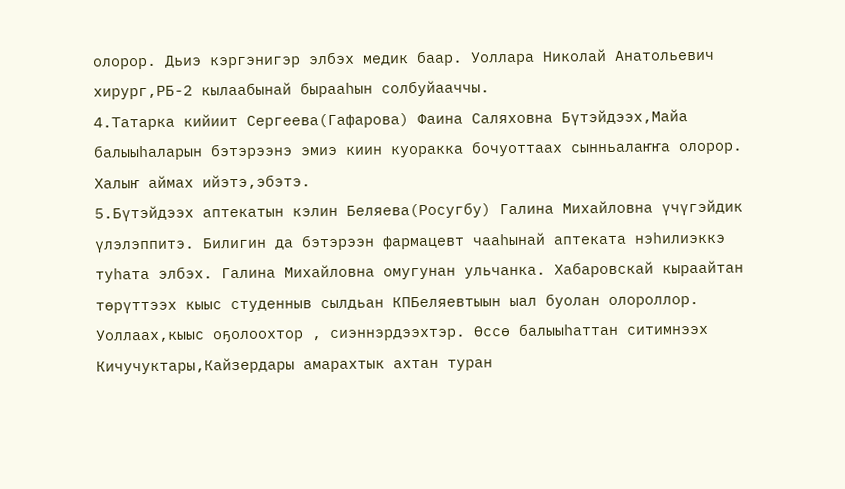олорор. Дьиэ кэргэнигэр элбэх медик баар. Уоллара Николай Анатольевич хирург,РБ-2 кылаабынай бырааһын солбуйааччы.
4.Татарка кийиит Сергеева(Гафарова) Фаина Саляховна Бүтэйдээх,Майа балыыһаларын бэтэрээнэ эмиэ киин куоракка бочуоттаах сынньалаҥҥа олорор. Халыҥ аймах ийэтэ,эбэтэ.
5.Бүтэйдээх аптекатын кэлин Беляева(Росугбу) Галина Михайловна үчүгэйдик үлэлэппитэ. Билигин да бэтэрээн фармацевт чааһынай аптеката нэһилиэккэ туһата элбэх. Галина Михайловна омугунан ульчанка. Хабаровскай кыраайтан төрүттээх кыыс студенныв сылдьан КПБеляевтыын ыал буолан олороллор. Уоллаах,кыыс оҕолоохтор , сиэннэрдээхтэр. Өссө балыыһаттан ситимнээх Кичучуктары,Кайзердары амарахтык ахтан туран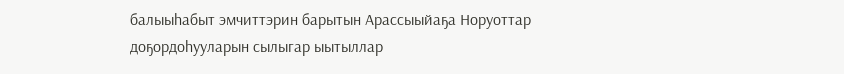балыыһабыт эмчиттэрин барытын Арассыыйаҕа Норуоттар доҕордоһууларын сылыгар ыытыллар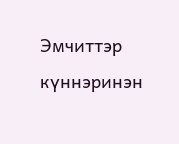Эмчиттэр күннэринэн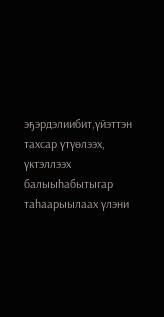эҕэрдэлиибит,үйэттэн тахсар үтүөлээх, үктэллээх балыыһабытыгар таһаарыылаах үлэни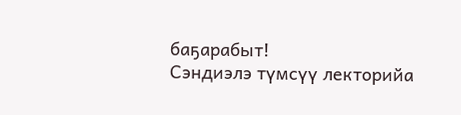баҕарабыт!
Сэндиэлэ түмсүү лекторийа